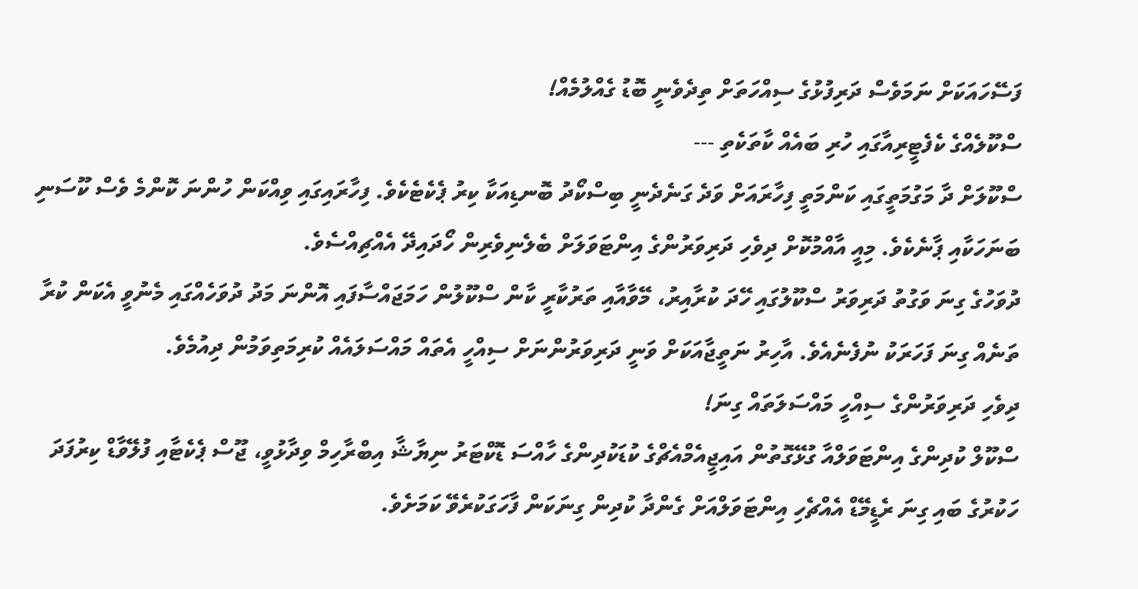ފަސޭހައަކަށް ނަމަވެސް ދަރިފުޅުގެ ސިއްހަތަށް ތިދެވެނީ ބޮޑު ގެއްލުމެއް!
ސްކޫލެއްގެ ކެފެޓީރިއާގައި ހުރި ބައެއް ކާތަކެތި ---
ސްކޫލަށް ދާ މަގުމަތީގައި ކަންމަތީ ފިހާރައަށް ވަދެ ގަނެދެނީ ބިސްކޯދު ބޮނޑިއަކާ ކިރު ޕެކެޓެކެވެ. ފިހާރައިގައި ވިއްކަން ހުންނަ ކޮންމެ ވެސް ކޫސަނި ބަނަހަކާއި ޕާނެކެވެ. މިއީ އާއްމުކޮށް ދިވެހި ދަރިވަރުންގެ އިންޓަވަލަށް ބެލެނިވެރިން ހޯދައިދޭ އެއްޗިއްސެވެ.
ދުވަހުގެ ގިނަ ވަގުތު ދަރިވަރު ސްކޫލުގައި ހޭދަ ކުރާއިރު، މޭވާއާއި ތަރުކާރީ ކާން ސްކޫލުން ހަމަޖައްސާފައި އޮންނަ މަދު ދުވަހެއްގައި މެނުވީ އެކަން ކުރާ ތަނެއް ގިނަ ފަހަރަކު ނުފެނެއެވެ. އާހިރު ނަތީޖާއަކަށް ވަނީ ދަރިވަރުންނަށް ސިއްހީ އެތައް މައްސަލައެއް ކުރިމަތިވަމުން ދިއުމެވެ.
ދިވެހި ދަރިވަރުންގެ ސިއްހީ މައްސަލަތައް ގިނަ!
ސްކޫލް ކުދިންގެ އިންޓަވަލްއާ ގުޅޭގޮތުން އައިޖީއެމްއެޗްގެ ކުޑަކުދިންގެ ހާއްސަ ޑޮކްޓަރު ނިޔާޝާ އިބްރާހިމް ވިދާޅުވީ، ޖޫސް ޕެކެޓާއި ފުލޭވާޑް ކިރުފަދަ ހަކުރުގެ ބައި ގިނަ ރެޑީމޭޑް އެއްޗެހި އިންޓަވަލްއަށް ގެންދާ ކުދިން ގިނަކަން ފާހަގަކުރެވޭ ކަމަށެވެ.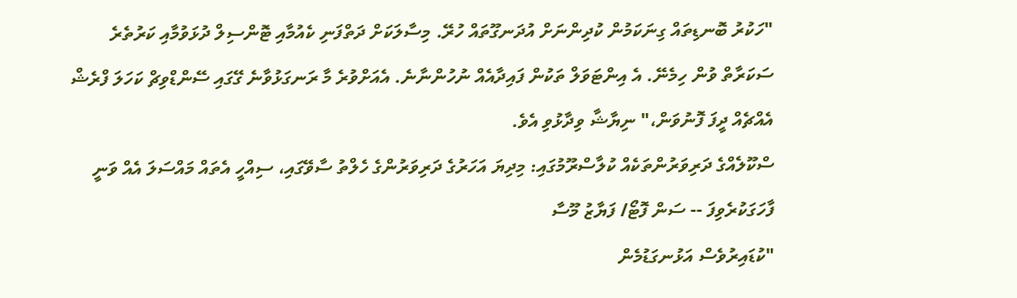"ހަކުރު ބޮނޑިތައް ގިނަކަމުން ކުދިންނަށް އުދަނގޫތައް ހުރޭ. މިސާލަކަށް ދަތްފަނި ކެއުމާއި ޓޮންސިލް ދުޅަވުމާއި ކަރުތެރެ ސަކަރާތް ވުން ހިމެނޭ. އެ އިންޓަވަލް ތަކުން ފައިދާއެއް ނުހުންނާނެ. އެއަށްވުރެ މާ ރަނގަޅުވާނެ ގޭގައި ސޭންޑްވިޗް ކަހަލަ ފްރެޝް އެއްޗެއް ދީފަ ފޮނުވަން،" ނިޔާޝާ ވިދާޅުވި އެވެ.
ސްކޫލެއްގެ ދަރިވަރުންތަކެއް ކުލާސްރޫމުގައި: މިދިޔަ އަހަރުގެ ދަރިވަރުންގެ ހެލްތު ސާވޭގައި، ސިއްހީ އެތައް މައްސަލަ އެއް ވަނީ ފާހަގަކުރެވިފަ -- ސަން ފޮޓޯ/ ފަޔާޒު މޫސާ
"ކުޑައިރުވެސް އަޅުނގަޑުމެން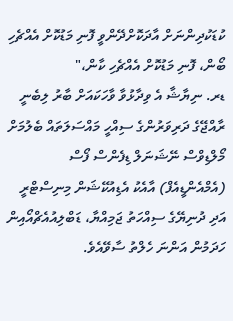ކުޑަކުދިންނަށް އާދަކޮށްދޭންވީ ފޮނި މަޑުކޮށް އެއްޗެހި ބޯން، ފޮނި މަޑުކޮށް އެއްޗެހި ކާން،"
ޑރ. ނިޔާޝާ އެ ވިދާޅުވާ ވާހަކައަށް ބާރު ލިބެނީ ރާއްޖޭގެ ދަރިވަރުންގެ ސިއްހީ މައްސަލަތައް ބެލުމަށް މޯލްޑިވްސް ނޭޝަނަލް ޑިފެންސް ފޯސް (އެމްއެންޑީއެފް) އާއެކު އެޑިއުކޭޝަން މިނިސްޓްރީ އަދި ދުނިޔޭގެ ސިއްހަތު ޖަމިއްޔާ، ޑަބްލިއުއެޗްއޯއިން ހަދަމުން އަންނަ ހެލްތު ސާވޭއެވެ.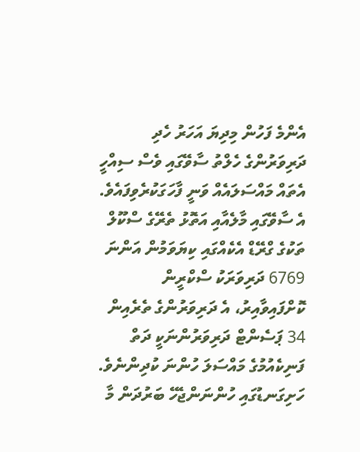އެންމެ ފަހުން މިދިޔަ އަހަރު ހެދި ދަރިވަރުންގެ ހެލްތު ސާވޭގައި ވެސް ސިއްހީ އެތައް މައްސަލައެއް ވަނީ ފާހަގަކުރެވިފައެވެ.
އެ ސާވޭގައި މާލެއާއި އަތޮޅު ތެރޭގެ ސްކޫލް ތަކުގެ ގްރޭޑް އެކެއްގައި ކިޔަވަމުން އަންނަ 6769 ދަރިވަރަކު ސްކްރީން ކޮށްފައިވާއިރު، އެ ދަރިވަރުންގެ ތެރެއިން 34 ޕަސެންޓް ދަރިވަރުންނަކީ ދަތް ފަނިކެއުމުގެ މައްސަލަ ހުންނަ ކުދިންނެވެ.
ހަށިގަނޑުގައި ހުންނަންޖެހޭ ބަރުދަން މާ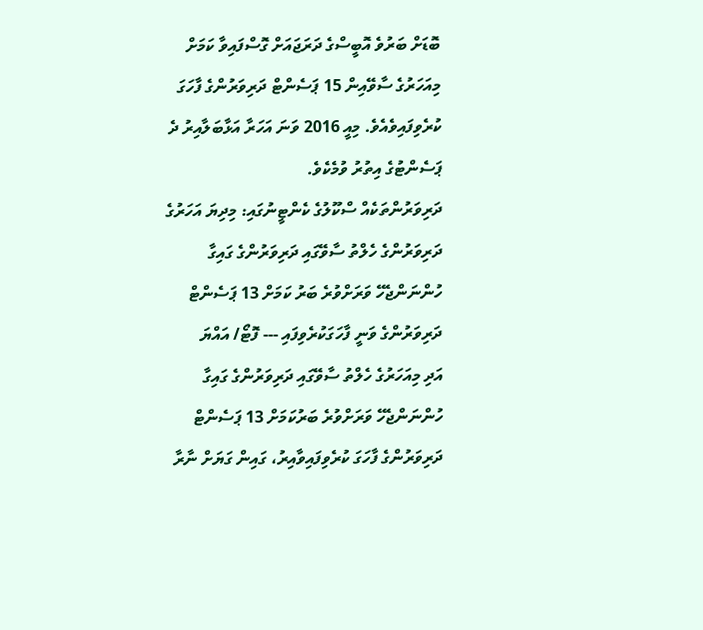ބޮޑަށް ބަރުވެ އޮބީސްގެ ދަރަޖައަށް ގޮސްފައިވާ ކަމަށް މިއަހަރުގެ ސާވޭއިން 15 ޕަސެންޓް ދަރިވަރުންގެ ފާހަގަ ކުރެވިފައިވެއެވެ. މިއީ 2016 ވަނަ އަހަރާ އަޅާބަލާއިރު ދެ ޕަސެންޓުގެ އިތުރު ވުމެކެވެ.
ދަރިވަރުންތަކެއް ސްކޫލުގެ ކެންޓީނުގައި: މިދިޔަ އަހަރުގެ ދަރިވަރުންގެ ހެލްތު ސާވޭގައި ދަރިވަރުންގެ ގައިގާ ހުންނަންޖެހޭ ވަރަށްވުރެ ބަރު ކަމަށް 13 ޕަސެންޓް ދަރިވަރުންގެ ވަނީ ފާހަގަކުރެވިފައި --- ފޮޓޯ/ އައްޔަ
އަދި މިއަހަރުގެ ހެލްތު ސާވޭގައި ދަރިވަރުންގެ ގައިގާ ހުންނަންޖެހޭ ވަރަށްވުރެ ބަރުކަމަށް 13 ޕަސެންޓް ދަރިވަރުންގެ ފާހަގަ ކުރެވިފައިވާއިރު، ގައިން ގަޔަށް ނާރާ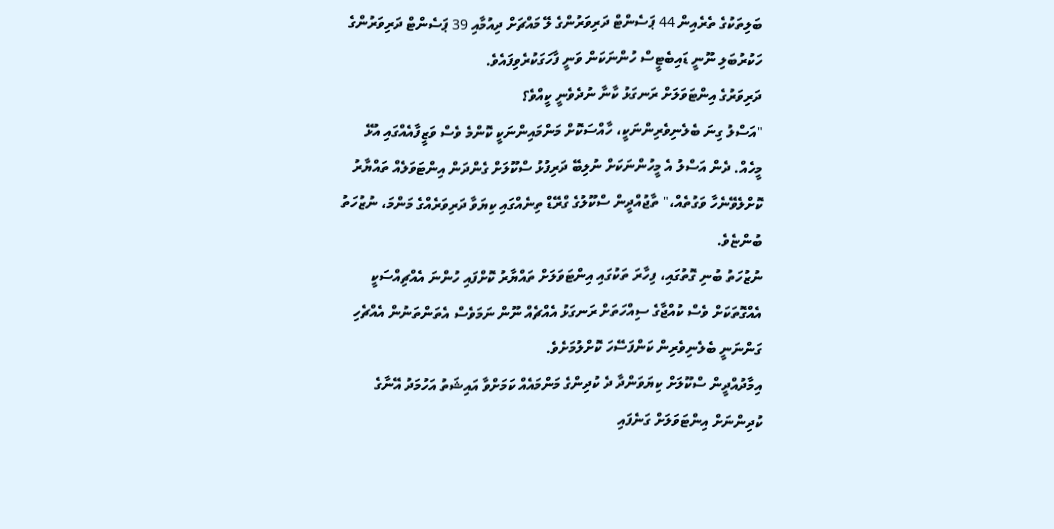ބަލިތަކުގެ ތެރެއިން 44 ޕަސެންޓް ދަރިވަރުންގެ ލޭ މައްޗަށް ދިއުމާއި 39 ޕަސެންޓް ދަރިވަރުންގެ ހަކުރުބަލި ނޫނީ ޑައިބެޓީސް ހުންނަކަން ވަނީ ފާހަގަކުރެވިފައެވެ.
ދަރިވަރުގެ އިންޓަވަލަށް ރަނގަޅު ކާނާ ނުދެވެނީ ކީއްވެ؟
"އަސްލު ގިނަ ބެލެނިވެރިންނަކީ، ހާއްސަކޮށް މަންމައިންނަކީ ކޮންމެ ވެސް ވަޒީފާއެއްގައި އުޅޭ މީހެއް. ދެން އަސްލު އެ މީހުންނަކަށް ނުލިބޭ ދަރިފުޅު ސްކޫލަށް ގެންދަން އިންޓަވަލެއް ތައްޔާރު ކޮށްލެވޭނެހާ ވަގުތެއް،" ތާޖުއްދީން ސްކޫލުގެ ގްރޭޑް ތިނެއްގައި ކިޔަވާ ދަރިވަރެއްގެ މަންމަ، ނުޒުހަތު ބުންޏެވެ.
ނުޒުހަތު ބުނި ގޮތުގައި، ފިހާރަ ތަކުގައި އިންޓަވަލަށް ތައްޔާރު ކޮށްފައި ހުންނަ އެއްޗިއްސަކީ އެއްގޮތަކަށް ވެސް ކުއްޖާގެ ސިއްހަތަށް ރަނގަޅު އެއްޗެއް ނޫން ނަމަވެސް އެތަންތަނުން އެއްޗެހި ގަންނަނީ ބެލެނިވެރިން ކަންފަސޭހަ ކޮށްލުމަށެވެ.
އިމާދުއްދީން ސްކޫލަށް ކިޔަވަންދާ ދެ ކުދިންގެ މަންމައެއް ކަމަށްވާ އައިޝަތު އަހުމަދު އޭނާގެ ކުދިންނަށް އިންޓަވަލަށް ގަނެފައި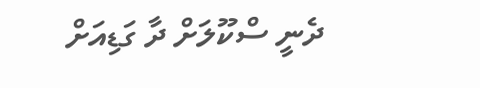ދެނީ ސްކޫލަށް ދާ ގަޑިއަށް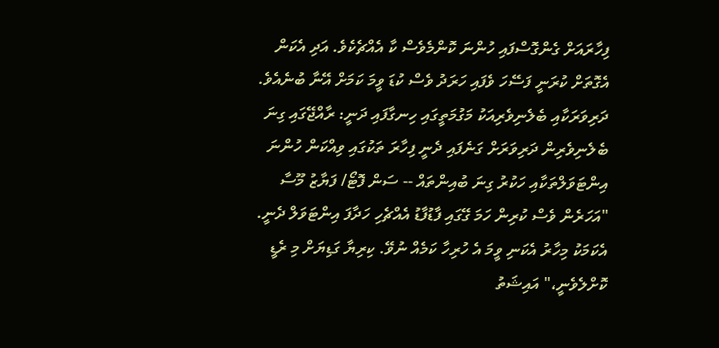ފިހާރައަށް ގެންގޮސްފައި ހުންނަ ކޮންމެވެސް ކާ އެއްޗެކެވެ. އަދި އެކަން އެގޮތަށް ކުރަނީ ފަސޭހަ ވެފައި ހަރަދު ވެސް ކުޑަ ވީމަ ކަމަށް އޭނާ ބުނެއެވެ.
ދަރިވަރަކާއި ބެލެނިވެރިއަކު މަގުމަތީގައި ހިނގާފައި ދަނީ: ރާއްޖޭގައި ގިނަ ބެލެނިވެރިން ދަރިވަރަށް ގަނެފައި ދެނީ ފިހާރަ ތަކުގައި ވިއްކަން ހުންނަ އިންޓަވަލްތަކާއި ހަކުރު ގިނަ ބުއިންތައް -- ސަން ފޮޓޯ/ ފަޔާޒު މޫސާ
"އަހަރެން ވެސް ކުރިން ހަމަ ގޭގައި ފާޑުފާޑު އެއްޗެހި ހަދާފަ އިންޓަވަލް ދެނީ. އެކަމަކު މިހާރު އެކަނި ވީމަ އެ ހުރިހާ ކަމެއް ނުވޭ. ކިރިޔާ ގަޑިޔަށް މި ރެޑީ ކޮށްލެވެނީ،" އައިޝަތު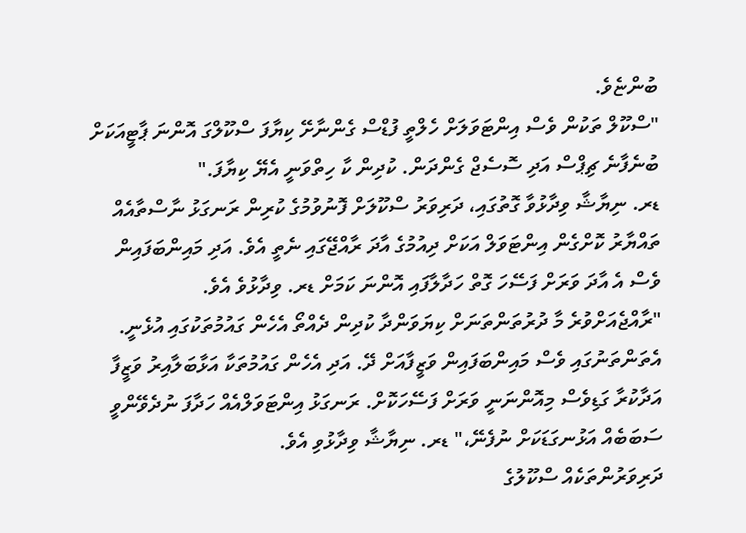ބުންޏެވެ.
"ސްކޫލް ތަކުން ވެސް އިންޓަވަލަށް ހެލްތީ ފުޑްސް ގެންނާށޭ ކިޔާފަ ސްކޫލްގަ އޮންނަ ޕާޓީއަކަށް ބުނެފާނެ ޗިޕްސް އަދި ސޮސެޖް ގެންދަން. ކުދިން ކާ ހިތްވަނީ އެޔޭ ކިޔާފަ."
ޑރ. ނިޔާޝާ ވިދާޅުވާ ގޮތުގައި، ދަރިވަރު ސްކޫލަށް ފޮނުވުމުގެ ކުރިން ރަނގަޅު ނާސްތާއެއް ތައްޔާރު ކޮށްގެން އިންޓަވަލް އަކަށް ދިއުމުގެ އާދަ ރާއްޖޭގައި ނެތީ އެވެ. އަދި މައިންބަފައިން ވެސް އެ އާދަ ވަރަށް ފަސޭހަ ގޮތް ހަދާލާފައި އޮންނަ ކަމަށް ޑރ. ވިދާޅުވެ އެވެ.
"ރާއްޖެއަށްވުރެ މާ ދުރުތަންތަނަށް ކިޔަވަންދާ ކުދިން ދެއްތޯ އެހެން ގައުމުތަކުގައި އުޅެނީ. އެތަންތަނުގައި ވެސް މައިންބަފައިން ވަޒީފާއަށް ދޭ. އަދި އެހެން ގައުމުތަކާ އަޅާބަލާއިރު ވަޒީފާ އަދާކުރާ ގަޑިވެސް މިއޮންނަނީ ވަރަށް ފަސޭހަކޮށް. ރަނގަޅު އިންޓަވަލްއެއް ހަދާފަ ނުދެވޭންވީ ސަބަބެއް އަޅުނގަޑަކަށް ނުފެނޭ،" ޑރ. ނިޔާޝާ ވިދާޅުވި އެވެ.
ދަރިވަރުންތަކެއް ސްކޫލުގެ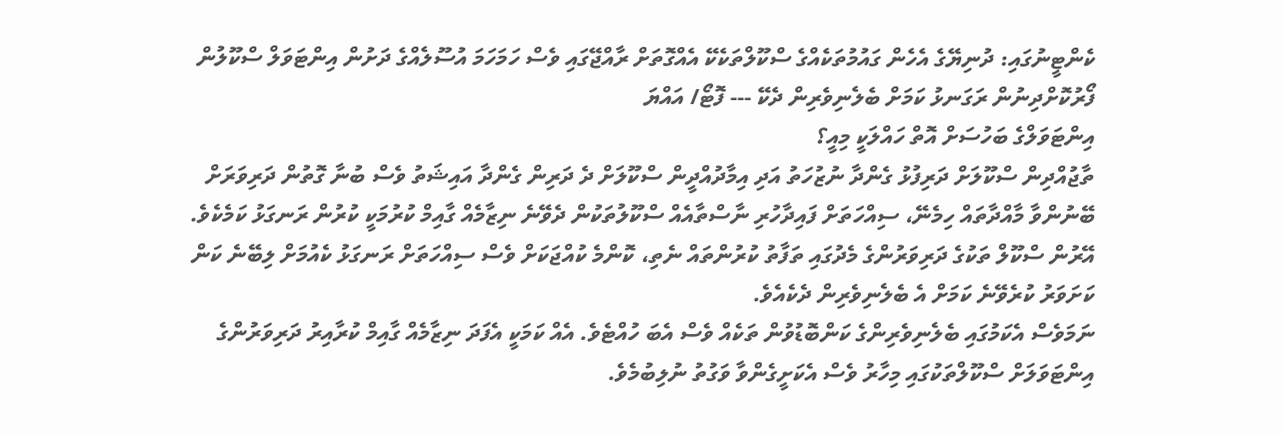ކެންޓީނުގައި: ދުނިޔޭގެ އެހެން ގައުމުތަކެއްގެ ސްކޫލްތަކެކޭ އެއްގޮތަށް ރާއްޖޭގައި ވެސް ހަމަހަމަ އުސޫލެއްގެ ދަށުން އިންޓަވަލް ސްކޫލުން ފޯރުކޮށްދިނުން ރަގަނޅު ކަމަށް ބެލެނިވެރިން ދެކޭ --- ފޮޓޯ/ އައްޔަ
އިންޓަވަލްގެ ބަހުސަށް އޮތް ހައްލަކީ މިއީ؟
ތާޖުއްދިން ސްކޫލަށް ދަރިފުޅު ގެންދާ ނުޒުހަތު އަދި އިމާދުއްދީން ސްކޫލަށް ދެ ދަރިން ގެންދާ އައިޝަތު ވެސް ބުނާ ގޮތުން ދަރިވަރަށް ބޭނުންވާ މާއްދާތައް ހިމެނޭ، ސިއްހަތަށް ފައިދާހުރި ނާސްތާއެއް ސްކޫލުތަކުން ދެވޭނެ ނިޒާމެއް ގާއިމް ކުރުމަކީ ކުރުން ރަނގަޅު ކަމެކެވެ.
އޭރުން ސްކޫލް ތަކުގެ ދަރިވަރުންގެ މެދުގައި ތަފާތު ކުރުންތައް ނެތި، ކޮންމެ ކުއްޖަކަށް ވެސް ސިއްހަތަށް ރަނގަޅު ކެއުމަށް ލިބޭނެ ކަން ކަށަވަރު ކުރެވޭނެ ކަމަށް އެ ބެލެނިވެރިން ދެކެއެވެ.
ނަމަވެސް އެކަމުގައި ބެލެނިވެރިންގެ ކަންބޮޑުވުން ތަކެއް ވެސް އެބަ ހުއްޓެވެ. އެއް ކަމަކީ އެފަދަ ނިޒާމެއް ގާއިމް ކުރާއިރު ދަރިވަރުންގެ އިންޓަވަލަށް ސްކޫލްތަކުގައި މިހާރު ވެސް އެކަށީގެންވާ ވަގުތު ނުލިބުމެވެ.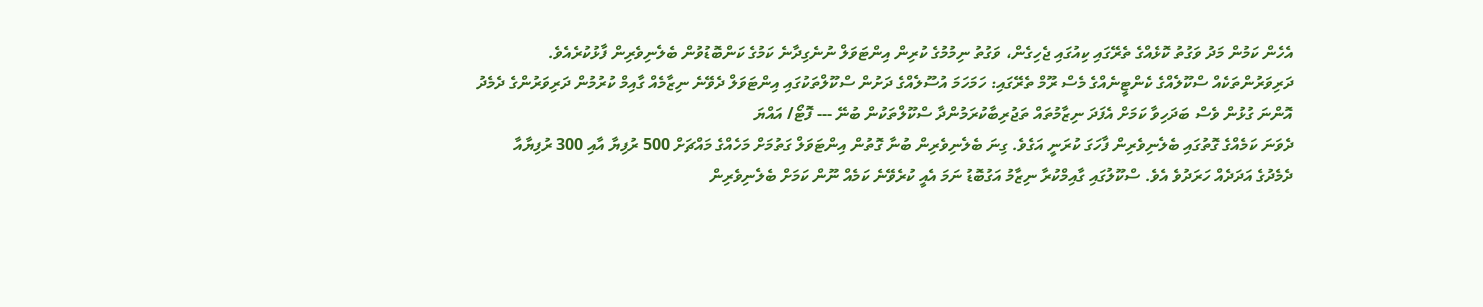އެހެން ކަމުން މަދު ވަގުތު ކޮޅެއްގެ ތެރޭގައި ކިއުގައި ޖެހިގެން، ވަގުތު ނިމުމުގެ ކުރިން އިންޓަވަލް ނުނެގިދާނެ ކަމުގެ ކަންބޮޑުވުން ބެލެނިވެރިން ފާޅުކުރެއެވެ.
ދަރިވަރުންތަކެއް ސްކޫލެއްގެ ކެންޓީނެއްގެ މެސް ރޫމް ތެރޭގައި: ހަމަހަމަ އުސޫލެއްގެ ދަށުން ސްކޫލްތަކުގައި އިންޓަވަލް ދެވޭނެ ނިޒާމެއް ގާއިމް ކުރުމުން ދަރިވަރުންގެ ދެމެދު އޮންނަ ގުޅުން ވެސް ބަދަހިވާ ކަމަށް އެފަދަ ނިޒާމުތައް ތަޖުރިބާކުރަމުންދާ ސްކޫލްތަކުން ބުނޭ --- ފޮޓޯ/ އައްޔަ
ދެވަނަ ކަމެއްގެ ގޮތުގައި ބެލެނިވެރިން ފާހަގަ ކުރަނީ އަގެވެ. ގިނަ ބެލެނިވެރިން ބުނާ ގޮތުން އިންޓަވަލް ގަތުމަށް މަހެއްގެ މައްޗަށް 500 ރުފިޔާ އާއި 300 ރުފިޔާއާ ދެމެދުގެ އަދަދެއް ހަރަދުވެ އެވެ. ސްކޫލުގައި ގާއިމްކުރާ ނިޒާމު އަގުބޮޑު ނަމަ އެއީ ކުރެވޭނެ ކަމެއް ނޫން ކަމަށް ބެލެނިވެރިން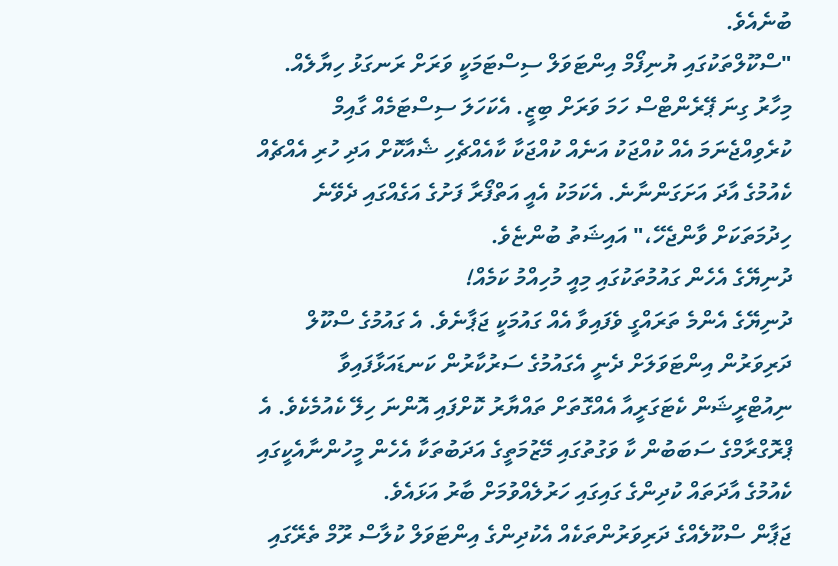ބުނެއެވެ.
"ސްކޫލްތަކުގައި ޔުނިފޯމް އިންޓަވަލް ސިސްޓަމަކީ ވަރަށް ރަނގަޅު ހިޔާލެއް. މިހާރު ގިނަ ޕޭރެންޓްސް ހަމަ ވަރަށް ބިޒީ. އެކަހަލަ ސިސްޓަމެއް ގާއިމް ކުރެވިއްޖެނަމަ އެއް ކުއްޖަކު އަނެއް ކުއްޖަކާ ކާއެއްޗެހި ޝެއާކޮށް އަދި ހުރި އެއްޗެއް ކެއުމުގެ އާދަ އަށަގަންނާނެ. އެކަމަކު އެއީ އަތްފޯރާ ފަށުގެ އަގެއްގައި ދެވޭނެ ހިދުމަތަކަށް ވާންޖެހޭ،" އައިޝަތު ބުންޏެވެ.
ދުނިޔޭގެ އެހެން ގައުމުތަކުގައި މިއީ މުހިއްމު ކަމެއް!
ދުނިޔޭގެ އެންމެ ތަރައްގީ ވެފައިވާ އެއް ގައުމަކީ ޖަޕާނެވެ. އެ ގައުމުގެ ސްކޫލް ދަރިވަރުން އިންޓަވަލަށް ދެނީ އެގައުމުގެ ސަރުކާރުން ކަނޑައަޅާފައިވާ ނިއުޓްރީޝަން ކެޓަގަރީއާ އެއްގޮތަށް ތައްޔާރު ކޮށްފައި އޮންނަ ހިލޭ ކެއުމެކެވެ. އެ ޕްރޮގްރާމްގެ ސަބަބުން ކާ ވަގުތުގައި މޭޒުމަތީގެ އަދަބުތަކާ އެހެން މީހުންނާއެކީގައި ކެއުމުގެ އާދަތައް ކުދިންގެ ގައިގައި ހަރުލެއްވުމަށް ބާރު އަޅައެވެ.
ޖަޕާން ސްކޫލެއްގެ ދަރިވަރުންތަކެއް އެކުދިންގެ އިންޓަވަލް ކުލާސް ރޫމް ތެރޭގައި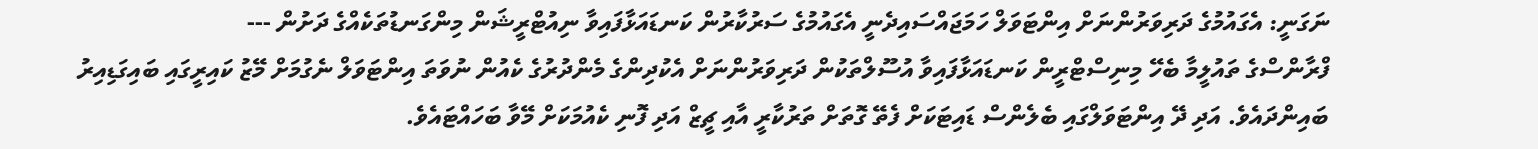ނަގަނީ: އެގައުމުގެ ދަރިވަރުންނަށް އިންޓަވަލް ހަމަޖައްސައިދެނީ އެގައުމުގެ ސަރުކާރުން ކަނޑައަޅާފައިވާ ނިއުޓްރީޝަން މިންގަނޑުތަކެއްގެ ދަށުން ---
ފްރާންސްގެ ތައުލީމާ ބެހޭ މިނިސްޓްރީން ކަނޑައަޅާފައިވާ އުސޫލްތަކުން ދަރިވަރުންނަށް އެކުދިންގެ މެންދުރުގެ ކެއުން ނުވަތަ އިންޓަވަލް ނެގުމަށް މޭޒު ކައިރީގައި ބައިގަޑިއިރު ބައިންދައެވެ. އަދި ދޭ އިންޓަވަލްގައި ބެލެންސް ޑައިޓަކަށް ފެތޭ ގޮތަށް ތަރުކާރީ އާއި ޗީޒް އަދި ފޮނި ކެއުމަކަށް މޭވާ ބަހައްޓައެވެ.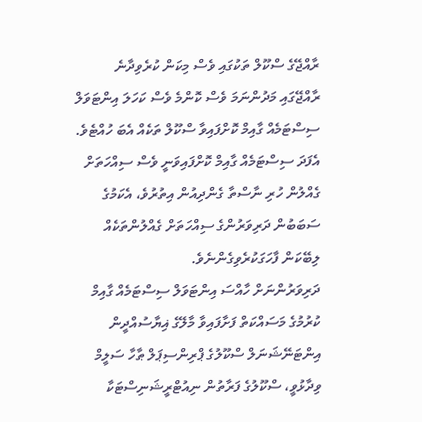ރާއްޖޭގެ ސްކޫލް ތަކުގައި ވެސް މިކަން ކުރެވިދާނެ
ރާއްޖޭގައި މަދުންނަމަ ވެސް ކޮންމެ ވެސް ކަހަލަ އިންޓަވަލް ސިސްޓަމެއް ގާއިމް ކޮށްފައިވާ ސްކޫލް ތަކެއް އެބަ ހުއްޓެވެ. އެފަދަ ސިސްޓަމެއް ގާއިމް ކޮށްފައިވަނީ ވެސް ސިއްހަތަށް ގެއްލުން ހުރި ނާސްތާ ގެންދިއުން އިތުރުވެ، އެކަމުގެ ސަބަބުން ދަރިވަރުންގެ ސިއްހަތަށް ގެއްލުންތަކެއް ލިބޭކަން ފާހަގަކުރެވިގެންނެވެ.
ދަރިވަރުންނަށް ހާއްސަ އިންޓަވަލް ސިސްޓަމެއް ގާއިމް ކުރުމުގެ މަސައްކަތް ފަށާފައިވާ މާލޭގެ ޣިޔާސުއްދީން އިންޓަނޭޝަނަލް ސްކޫލުގެ ޕްރިންސިޕަލް ޠާހާ ސަލީމް ވިދާޅުވީ، ސްކޫލުގެ ފަރާތުން ނިއުޓްރީޝަނިސްޓަކާ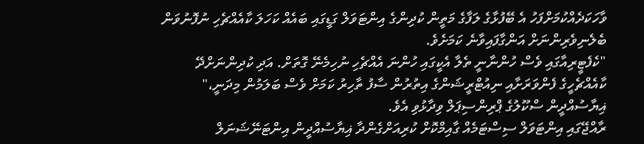ވާހަކަދެއްކުމަށްފަހު އެ ބޭފުޅާގެ ލަފާގެ މަތީން ކުދިންގެ އިންޓަވަލް ގަޑީގައި ބައެއް ކަހަލަ ކާއެއްޗެހި ނުފޮނުވަން ބެލެނިވެރިންނަށް އަންގާފައިވާނެ ކަމަށެވެ.
"ކެފެޓީރިއާގައި ވެސް ހުންނާނީ ތެލާ އެކީގައި ހުންނަ އެއްޗެހި ނުހިމެނޭ ގޮތަށް. އަދި ކުދިންނަށްދޭ ކާއެއްޗެހީގެ ފެންވަރަށާއި ނިއުޓްރީޝަންގެ އިތުރުން ސާފު ތާހިރު ކަމަށް ވެސް ބަލަމުން މިދަނީ،" ޣިޔާސުއްދީން ސްކޫލުގެ ޕްރިންސިޕަލް ވިދާޅުވި އެވެ.
ރާއްޖޭގައި އިންޓަވަލް ސިސްޓަމެއް ގާއިމްކޮށް ކުރިއަށްގެންދާ ޣިޔާސުއްދީން އިންޓަނޭޝަނަލް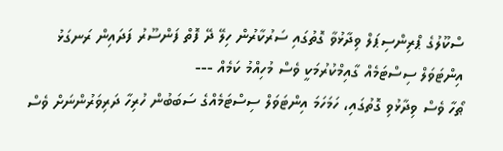ސްކޫލުގެ ޕްރިންސިޕަލް ވިދާޅުވާ ގޮތުގައި ސަރުކާރުން ހިލޭ ދޭ ފޮތް ފަންސޫރު ފަދައިން ރަނގަޅު އިންޓަވަލް ސިސްޓަމެއް ގާއިމްކުރުމަކީ ވެސް މުހިއްމު ކަމެއް ---
ޠޯހާ ވެސް ވިދާޅުވި ގޮތުގައި، ހަމަހަމަ އިންޓަވަލް ސިސްޓަމެއްގެ ސަބަބުން ހުރިހާ ދަރިވަރުންނަށް ވެސް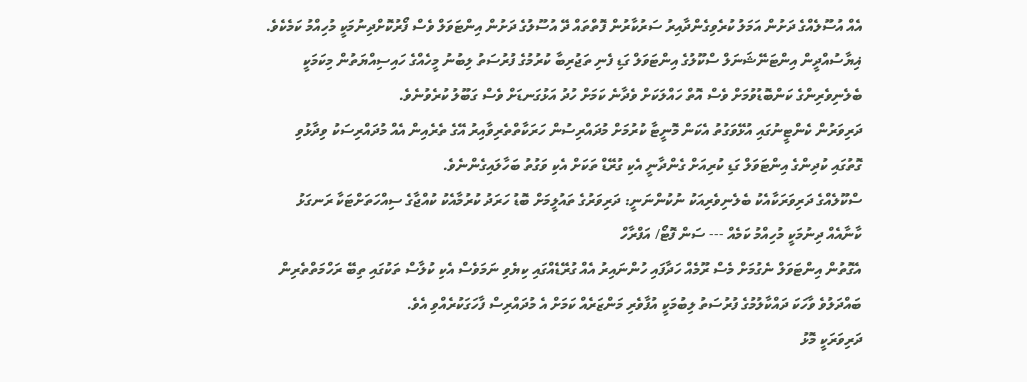އެއް އުސޫލެއްގެ ދަށުން އަމަލު ކުރެވިގެންދާއިރު ސަރުކާރުން ފޮތްތައް ދޭ އުސޫލުގެ ދަށުން އިންޓަވަލް ވެސް ފޯރުކޮށްދިނުމަކީ މުހިއްމު ކަމެކެވެ.
ޣިޔާސުއްދީން އިންޓަނޭޝަނަލް ސްކޫލުގެ އިންޓަވަލް ގަޑި ފެނި ތަޖުރިބާ ކުރުމުގެ ފުރުސަތު ލިބުނު މީހެއްގެ ހައިސިއްޔަތުން މިކަމަކީ ބެލެނިވެރިންގެ ކަންބޮޑުވުމަށް ވެސް އޮތް ހައްލަކަށް ވެދާނެ ކަމަށް ހުދު އަޅުގަނޑަށް ވެސް ގަބޫލު ކުރެވުނެވެ.
ދަރިވަރުން ކެންޓީނުގައި އުޅޭވަގުތު އެކަން މޮނީޓާ ކުރުމަށް މުދައްރިސުން ހަރަކާތްތެރިވާއިރު އޭގެ ތެރެއިން އެއް މުދައްރިސަކު ވިދާޅުވި ގޮތުގައި ކުދިންގެ އިންޓަވަލް ގަޑި ކުރިއަށް ގެންދާނީ އެކި ގުރޭޑް ތަކަށް އެކި ވަގުތު ބަހާލައިގެންނެވެ.
ސްކޫލެއްގެ ދަރިވަރަކާއެކު ބެލެނިވެރިއަކު ނުކުންނަނީ: ދަރިވަރުގެ ތައުލީމަށް ބޮޑު ހަރަދު ކުރުމާއެކު ކުއްޖާގެ ސިއްހަތަށްޓަކާ ރަނގަޅު ކާނާއެއް ދިނުމަކީ މުހިއްމު ކަމެއް --- ސަން ފޮޓޯ/ އަފްރާހް
އެގޮތުން އިންޓަވަލް ނެގުމަށް މެސް ރޫމެއް ހަދާފައި ހުންނައިރު އެއް ގުރޭޑެއްގައި ކިޔެވި ނަމަވެސް އެކި ކުލާސް ތަކުގައި ތިބޭ ރަހްމަތްތެރިން ބައްދަލުވެ ވާހަކަ ދައްކާލުމުގެ ފުރުސަތު ލިބުމަކީ އުފާވެރި މަންޒަރެއް ކަމަށް އެ މުދައްރިސް ފާހަގަކުރެއްވި އެވެ.
ދަރިވަރަކީ މޮޅު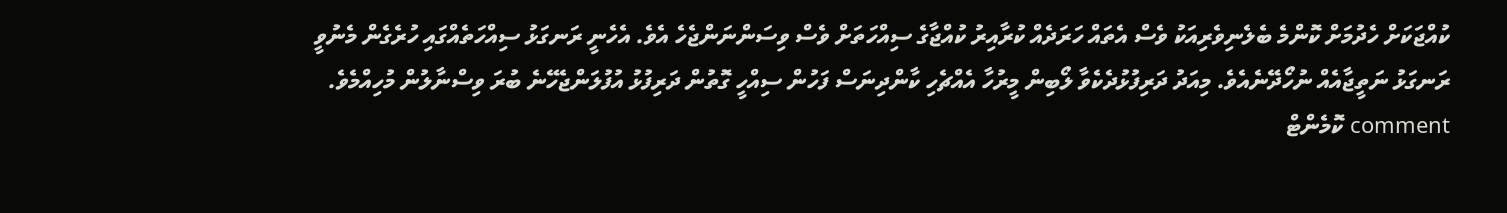ކުއްޖަކަށް ހެދުމަށް ކޮންމެ ބެލެނިވެރިއަކު ވެސް އެތައް ހަރަދެއް ކުރާއިރު ކުއްޖާގެ ސިއްހަތަށް ވެސް ވިސަންނަންޖެހެ އެވެ. އެހެނީ ރަނގަޅު ސިއްހަތެއްގައި ހުރެގެން މެނުވީ ރަނގަޅު ނަތީޖާއެއް ނުހޯދޭނެއެވެ. މިއަދު ދަރިފުޅުދެކެވާ ލޯބިން މީރުހާ އެއްޗެހި ކާންދިނަސް ފަހުން ސިއްހީ ގޮތުން ދަރިފުޅު އުފުލަންޖެހޭނެ ބުރަ ވިސްނާލުން މުހިއްމެވެ.
comment ކޮމެންޓް